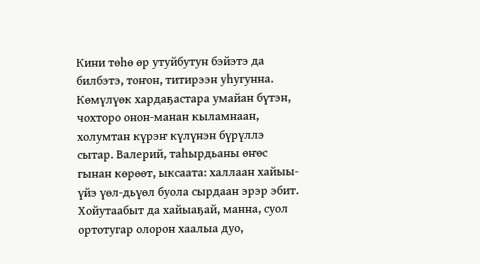Кини төһө өр утуйбутун бэйэтэ да билбэтэ, тоҥон, титирээн уһугунна. Көмүлүөк хардаҕастара умайан бүтэн, чохторо онон-манан кыламнаан, холумтан күрэҥ күлүнэн бүрүллэ сытар. Валерий, таһырдьаны өҥөс гынан көрөөт, ыксаата: халлаан хайыы-үйэ үөл-дьүөл буола сырдаан эрэр эбит. Хойутаабыт да хайыаҕай, манна, суол ортотугар олорон хаалыа дуо,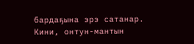бардаҕына эрэ сатанар. Кини, онтун-мантын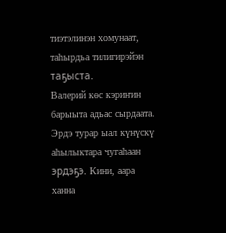тиэтэлинэн хомунаат, таһырдьа тилигирэйэн таҕыста.
Валерий көс кэриҥин барыыта адьас сырдаата. Эрдэ турар ыал күнүскү аһылыктара чугаһаан эрдэҕэ. Кини, аара ханна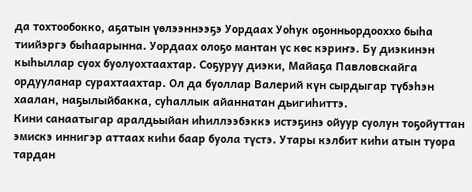да тохтообокко, аҕатын үөлээннээҕэ Уордаах Уоһук оҕонньордооххо быһа тиийэргэ быһаарынна. Уордаах олоҕо мантан үс көс кэриҥэ. Бу диэкинэн кыһыллар суох буолуохтаахтар. Соҕуруу диэки, Майаҕа Павловскайга ордууланар сурахтаахтар. Ол да буоллар Валерий күн сырдыгар түбэһэн хаалан, наҕылыйбакка, суһаллык айаннатан дьигиһиттэ.
Кини санаатыгар аралдьыйан иһиллээбэккэ истэҕинэ ойуур суолун тоҕойуттан эмискэ иннигэр аттаах киһи баар буола түстэ. Утары кэлбит киһи атын туора тардан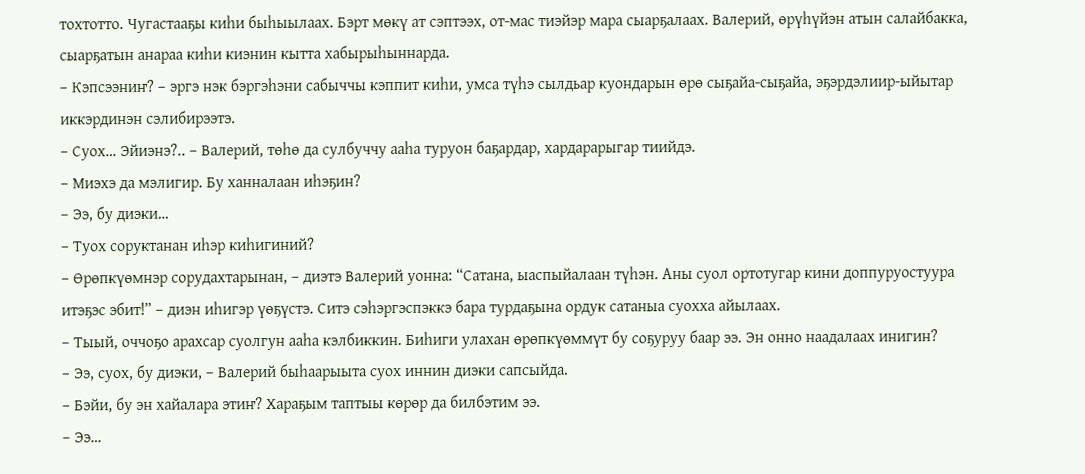тохтотто. Чугастааҕы киһи быһыылаах. Бэрт мөкү ат сэптээх, от-мас тиэйэр мара сыарҕалаах. Валерий, өрүһүйэн атын салайбакка, сыарҕатын анараа киһи киэнин кытта хабырыһыннарда.
– Кэпсээниҥ? – эргэ нэк бэргэһэни сабыччы кэппит киһи, умса түһэ сылдьар куондарын өрө сыҕайа-сыҕайа, эҕэрдэлиир-ыйытар иккэрдинэн сэлибирээтэ.
– Суох… Эйиэнэ?.. – Валерий, төһө да сулбуччу ааһа туруон баҕардар, хардарарыгар тиийдэ.
– Миэхэ да мэлигир. Бу ханналаан иһэҕин?
– Ээ, бу диэки…
– Туох соруктанан иһэр киһигиний?
– Өрөпкүөмнэр сорудахтарынан, – диэтэ Валерий уонна: “Сатана, ыаспыйалаан түһэн. Аны суол ортотугар кини доппуруостуура итэҕэс эбит!” – диэн иһигэр үөҕүстэ. Ситэ сэһэргэспэккэ бара турдаҕына ордук сатаныа суохха айылаах.
– Тыый, оччоҕо арахсар суолгун ааһа кэлбиккин. Биһиги улахан өрөпкүөммүт бу соҕуруу баар ээ. Эн онно наадалаах инигин?
– Ээ, суох, бу диэки, – Валерий быһаарыыта суох иннин диэки сапсыйда.
– Бэйи, бу эн хайалара этиҥ? Хараҕым таптыы көрөр да билбэтим ээ.
– Ээ…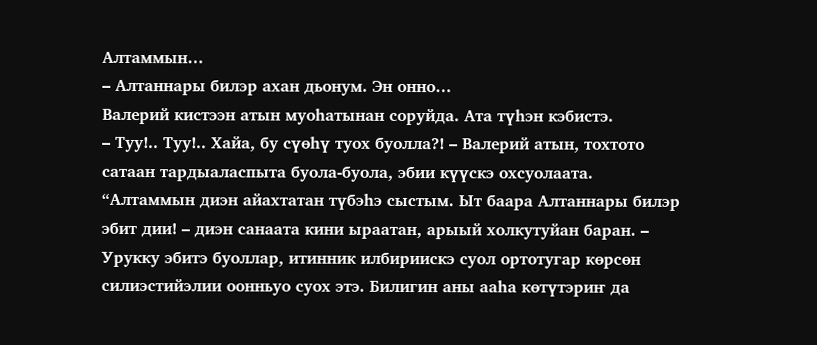Алтаммын…
– Алтаннары билэр ахан дьонум. Эн онно…
Валерий кистээн атын муоһатынан соруйда. Ата түһэн кэбистэ.
– Туу!.. Туу!.. Хайа, бу сүөһү туох буолла?! – Валерий атын, тохтото сатаан тардыаласпыта буола-буола, эбии күүскэ охсуолаата.
“Алтаммын диэн айахтатан түбэһэ сыстым. Ыт баара Алтаннары билэр эбит дии! – диэн санаата кини ыраатан, арыый холкутуйан баран. – Урукку эбитэ буоллар, итинник илбириискэ суол ортотугар көрсөн силиэстийэлии оонньуо суох этэ. Билигин аны ааһа көтүтэриҥ да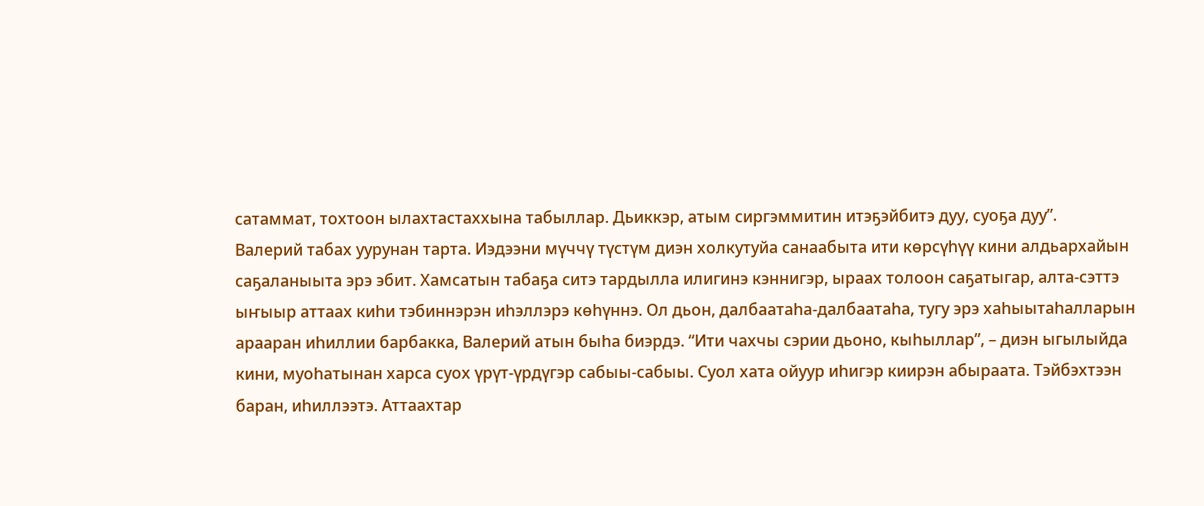сатаммат, тохтоон ылахтастаххына табыллар. Дьиккэр, атым сиргэммитин итэҕэйбитэ дуу, суоҕа дуу”.
Валерий табах уурунан тарта. Иэдээни мүччү түстүм диэн холкутуйа санаабыта ити көрсүһүү кини алдьархайын саҕаланыыта эрэ эбит. Хамсатын табаҕа ситэ тардылла илигинэ кэннигэр, ыраах толоон саҕатыгар, алта-сэттэ ыҥыыр аттаах киһи тэбиннэрэн иһэллэрэ көһүннэ. Ол дьон, далбаатаһа-далбаатаһа, тугу эрэ хаһыытаһалларын арааран иһиллии барбакка, Валерий атын быһа биэрдэ. “Ити чахчы сэрии дьоно, кыһыллар”, – диэн ыгылыйда кини, муоһатынан харса суох үрүт-үрдүгэр сабыы-сабыы. Суол хата ойуур иһигэр киирэн абыраата. Тэйбэхтээн баран, иһиллээтэ. Аттаахтар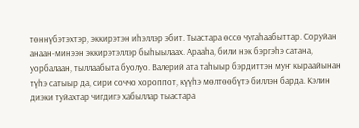төннүбэтэхтэр, эккирэтэн иһэллэр эбит. Тыастара өссө чугаһаабыттар. Соруйан анаан-минээн эккирэтэллэр быһыылаах. Арааһа, били нэк бэргэһэ сатана, уорбалаан, тыллаабыта буолуо. Валерий ата таһыыр бэрдиттэн муҥ кыраайынан түһэ сатыыр да, сири соччо хороппот, күүһэ мөлтөөбүтэ биллэн барда. Кэлин диэки туйахтар чигдигэ хабыллар тыастара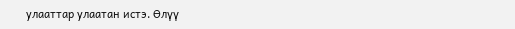улааттар улаатан истэ. Өлүү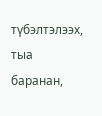түбэлтэлээх, тыа баранан,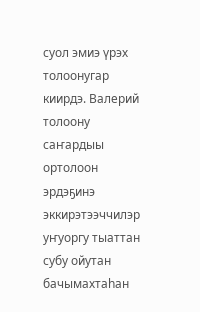суол эмиэ үрэх толоонугар киирдэ. Валерий толоону саҥардыы ортолоон эрдэҕинэ эккирэтээччилэр уҥуоргу тыаттан субу ойутан бачымахтаһан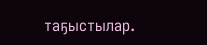таҕыстылар.